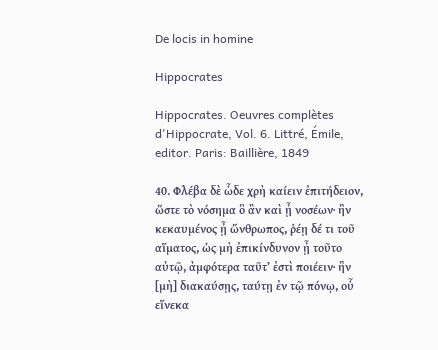De locis in homine

Hippocrates

Hippocrates. Oeuvres complètes d'Hippocrate, Vol. 6. Littré, Émile, editor. Paris: Baillière, 1849

40. Φλέβα δὲ ὧδε χρὴ καίειν ἐπιτήδειον, ὥστε τὸ νόσημα ὃ ἂν καὶ ᾖ νοσέων· ἢν κεκαυμένος ᾖ ὥνθρωπος, ῥέῃ δέ τι τοῦ αἵματος, ὡς μὴ ἐπικίνδυνον ᾖ τοῦτο αὐτῷ, ἀμφότερα ταῦτ’ ἐστὶ ποιέειν· ἢν [μὴ] διακαύσῃς, ταύτῃ ἐν τῷ πόνῳ, οὗ εἵνεκα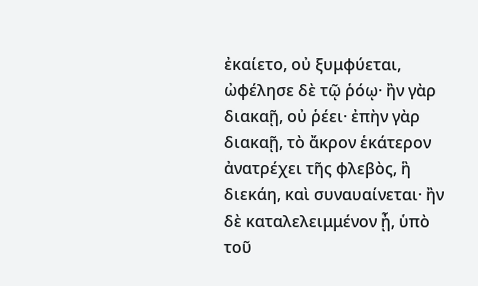ἐκαίετο, οὐ ξυμφύεται, ὠφέλησε δὲ τῷ ῥόῳ· ἢν γὰρ διακαῇ, οὐ ῥέει· ἐπὴν γὰρ διακαῇ, τὸ ἄκρον ἑκάτερον ἀνατρέχει τῆς φλεβὸς, ἣ διεκάη, καὶ συναυαίνεται· ἢν δὲ καταλελειμμένον ᾖ, ὑπὸ τοῦ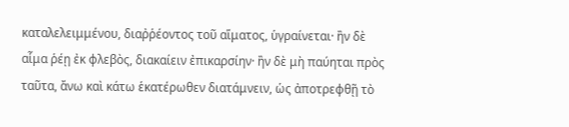καταλελειμμένου, διαῤῥέοντος τοῦ αἵματος, ὑγραίνεται· ἢν δὲ αἷμα ῥέῃ ἐκ φλεβὸς, διακαίειν ἐπικαρσίην· ἢν δὲ μὴ παύηται πρὸς ταῦτα, ἄνω καὶ κάτω ἑκατέρωθεν διατάμνειν, ὡς ἀποτρεφθῇ τὸ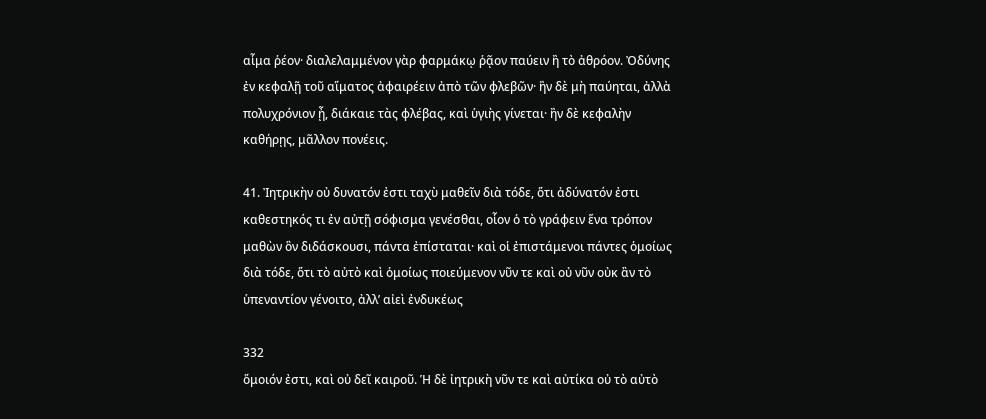αἷμα ῥέον· διαλελαμμένον γὰρ φαρμάκῳ ῥᾷον παύειν ἢ τὸ ἀθρόον. Ὀδύνης ἐν κεφαλῇ τοῦ αἵματος ἀφαιρέειν ἀπὸ τῶν φλεβῶν· ἢν δὲ μὴ παύηται, ἀλλὰ πολυχρόνιον ᾖ, διάκαιε τὰς φλέβας, καὶ ὑγιὴς γίνεται· ἢν δὲ κεφαλὴν καθήρῃς, μᾶλλον πονέεις.

41. Ἰητρικὴν οὐ δυνατόν ἐστι ταχὺ μαθεῖν διὰ τόδε, ὅτι ἀδύνατόν ἐστι καθεστηκός τι ἐν αὐτῇ σόφισμα γενέσθαι, οἷον ὁ τὸ γράφειν ἕνα τρόπον μαθὼν ὃν διδάσκουσι, πάντα ἐπίσταται· καὶ οἱ ἐπιστάμενοι πάντες ὁμοίως διὰ τόδε, ὅτι τὸ αὐτὸ καὶ ὁμοίως ποιεύμενον νῦν τε καὶ οὐ νῦν οὐκ ἂν τὸ ὑπεναντίον γένοιτο, ἀλλ’ αἰεὶ ἐνδυκέως

332
ὅμοιόν ἐστι, καὶ οὐ δεῖ καιροῦ. Ἡ δὲ ἰητρικὴ νῦν τε καὶ αὐτίκα οὐ τὸ αὐτὸ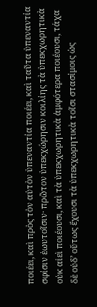ποιέει, καὶ πρὸς τὸν αὐτὸν ὑπεναντία ποιέει, καὶ ταῦτα ὑπεναντία σφίσιν ἑωυτοῖσιν· πρῶτον ὑπεκχώρησιν κοιλίης τὰ ὑπεκχωρητικὰ οὐκ αἰεὶ ποιέουσι, καὶ τὰ ὑπεκχωρητικὰ ἀμφότερα ποιέουσι, τάχα δὲ οὐδ’ οὕτως ἔχουσι τὰ ὑπεκχωρητικὰ τοῖσι στασίμοις ὡς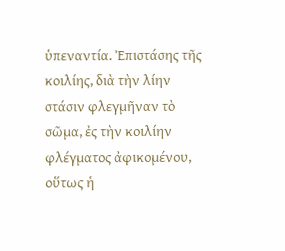ὑπεναντία. Ἐπιστάσης τῆς κοιλίης, διὰ τὴν λίην στάσιν φλεγμῆναν τὸ σῶμα, ἐς τὴν κοιλίην φλέγματος ἀφικομένου, οὕτως ἡ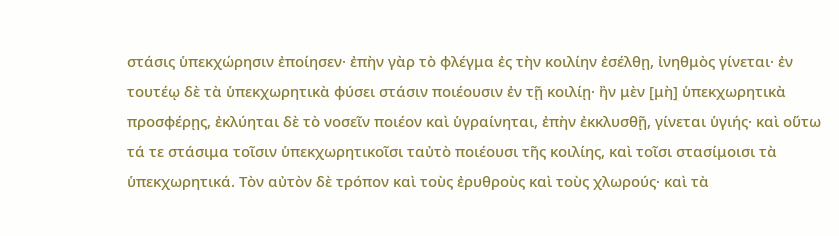στάσις ὑπεκχώρησιν ἐποίησεν· ἐπὴν γὰρ τὸ φλέγμα ἐς τὴν κοιλίην ἐσέλθῃ, ἰνηθμὸς γίνεται· ἐν τουτέῳ δὲ τὰ ὑπεκχωρητικὰ φύσει στάσιν ποιέουσιν ἐν τῇ κοιλίῃ· ἢν μὲν [μὴ] ὑπεκχωρητικὰ προσφέρῃς, ἐκλύηται δὲ τὸ νοσεῖν ποιέον καὶ ὑγραίνηται, ἐπὴν ἐκκλυσθῇ, γίνεται ὑγιής· καὶ οὕτω τά τε στάσιμα τοῖσιν ὑπεκχωρητικοῖσι ταὐτὸ ποιέουσι τῆς κοιλίης, καὶ τοῖσι στασίμοισι τὰ ὑπεκχωρητικά. Τὸν αὐτὸν δὲ τρόπον καὶ τοὺς ἐρυθροὺς καὶ τοὺς χλωρούς· καὶ τὰ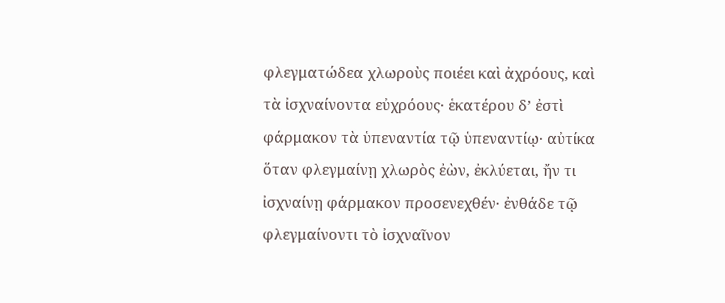φλεγματώδεα χλωροὺς ποιέει καὶ ἀχρόους, καὶ τὰ ἰσχναίνοντα εὐχρόους· ἑκατέρου δ’ ἐστὶ φάρμακον τὰ ὑπεναντία τῷ ὑπεναντίῳ· αὐτίκα ὅταν φλεγμαίνῃ χλωρὸς ἐὼν, ἐκλύεται, ἤν τι ἰσχναίνῃ φάρμακον προσενεχθέν· ἐνθάδε τῷ φλεγμαίνοντι τὸ ἰσχναῖνον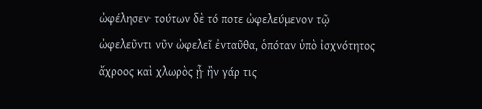ὠφέλησεν· τούτων δὲ τό ποτε ὠφελεύμενον τῷ ὠφελεῦντι νῦν ὠφελεῖ ἐνταῦθα, ὁπόταν ὑπὸ ἰσχνότητος ἄχροος καὶ χλωρὸς ᾖ· ἢν γάρ τις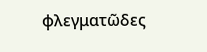φλεγματῶδες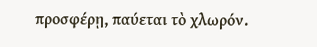προσφέρῃ, παύεται τὸ χλωρόν.